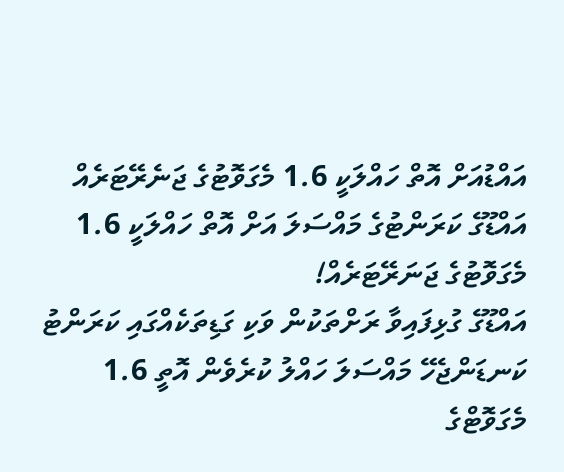އައްޑުއަށް އޮތް ހައްލަކީ 1.6 މެގަވޮޓުގެ ޖަނެރޭޓަރެއް
އައްޑޫގެ ކަރަންޓުގެ މައްސަލަ އަށް އޮތް ހައްލަކީ 1.6 މެގަވޮޓުގެ ޖަނަރޭޓަރެއް!
އައްޑޫގެ ގުޅިފައިވާ ރަށްތަކުން ވަކި ގަޑިތަކެއްގައި ކަރަންޓު ކަނޑަންޖެހޭ މައްސަލަ ހައްލު ކުރެވެން އޮތީ 1.6 މެގަވޮޓްގެ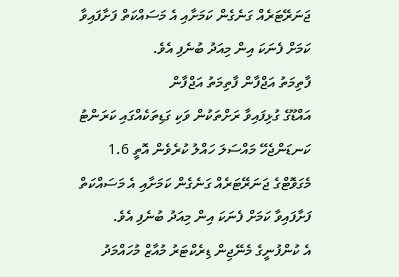ޖަނަރޭޓަރެއް ގަނެގެން ކަމަށާއި އެ މަސައްކަތް ފަށާފައިވާ ކަމަށް ފެނަކަ އިން މިއަދު ބުނެފި އެވެ.
ފާތިމަތު އަޖްފާން ފާތިމަތު އަޖްފާން
އައްޑޫގެ ގުޅިފައިވާ ރަށްތަކުން ވަކި ގަޑިތަކެއްގައި ކަރަންޓު ކަނޑަންޖެހޭ މައްސަލަ ހައްލު ކުރެވެން އޮތީ 1.6 މެގަވޮޓްގެ ޖަނަރޭޓަރެއް ގަނެގެން ކަމަށާއި އެ މަސައްކަތް ފަށާފައިވާ ކަމަށް ފެނަކަ އިން މިއަދު ބުނެފި އެވެ.
އެ ކުންފުނީގެ މެނޭޖިން ޑިރެކްޓަރު މުއާޒް މުހައްމަދު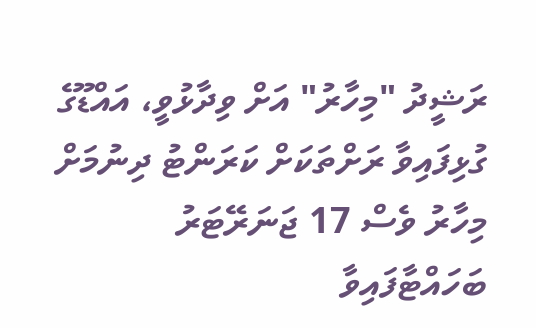ރަޝީދު "މިހާރު" އަށް ވިދާޅުވީ، އައްޑޫގެ ގުޅިފައިވާ ރަށްތަކަށް ކަރަންޓު ދިނުމަށް މިހާރު ވެސް 17 ޖަނަރޭޓަރު ބަހައްޓާފައިވާ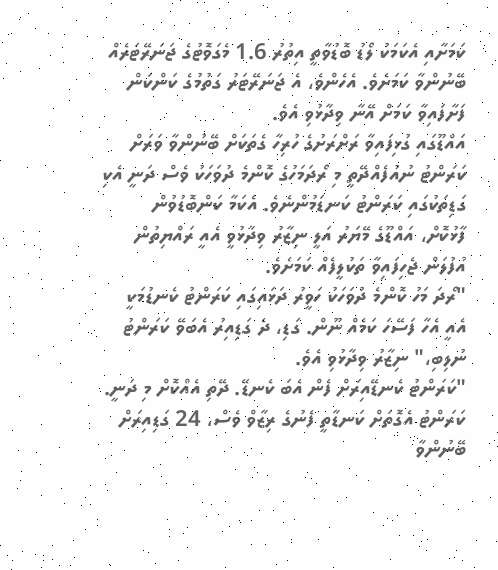ކަމަށާއި އެކަމަކު ލޯޑު ބޮޑުވާތީ އިތުރު 1.6 މެގަވޮޓުގެ ޖަނަރޭޓަރެއް ބޭނުންވާ ކަމަށެވެ. އެހެންވެ، އެ ޖަނަރޭޓަރު ގަތުމުގެ ކަންކަން ފަށާފައިވާ ކަމަށް އޭނާ ވިދާޅުވި އެވެ.
އައްޑޫގައި ގުޅިފައިވާ ރަށްރަށުގެ ހުރިހާ ގެތަކަށް ބޭނުންވާ ވަރަށް ކަރަންޓު ނުއުފެއްދޭތީ މި ރޯދަމަހުގެ ކޮންމެ ދުވަހަކު ވެސް ދަނީ އެކި ގަޑިތަކުގައި ކަރަންޓު ކަނޑަމުންނެވެ. އެކަމާ ކަންބޮޑުވުން ފާޅުކޮށް، އައްޑޫގެ މޭޔަރު އަލީ ނިޒާރު ވިދާޅުވީ އެއީ ރައްޔިތުން އުފުލަން ޖެހިފައިވާ ތަކުލީފެއް ކަމަށެވެ.
"ރޯދަ މަހު ކޮންމެ ދުވަހަކު ހަވީރު ދަޅައިގައި ކަރަންޓު ކެނޑުމަކީ އެއީ އެހާ ފަސޭހަ ކަމެއް ނޫން. ގަޑި، ދެ ގަޑިއިރު އެބަވޭ ކަރަންޓު ނުލިބި،" ނިޒާރު ވިދާޅުވި އެވެ.
"ކަރަންޓު ކެނޑޭއިރަށް ފެން އެބަ ކެނޑޭ. ދޭތި އެއްކޮށް މި ދަނީ. ކަރަންޓު އެގޮތަށް ކަނޑާތީ ފެނުގެ ރިޒާވް ވެސް، 24 ގަޑިއިރަށް ބޭނުންވާ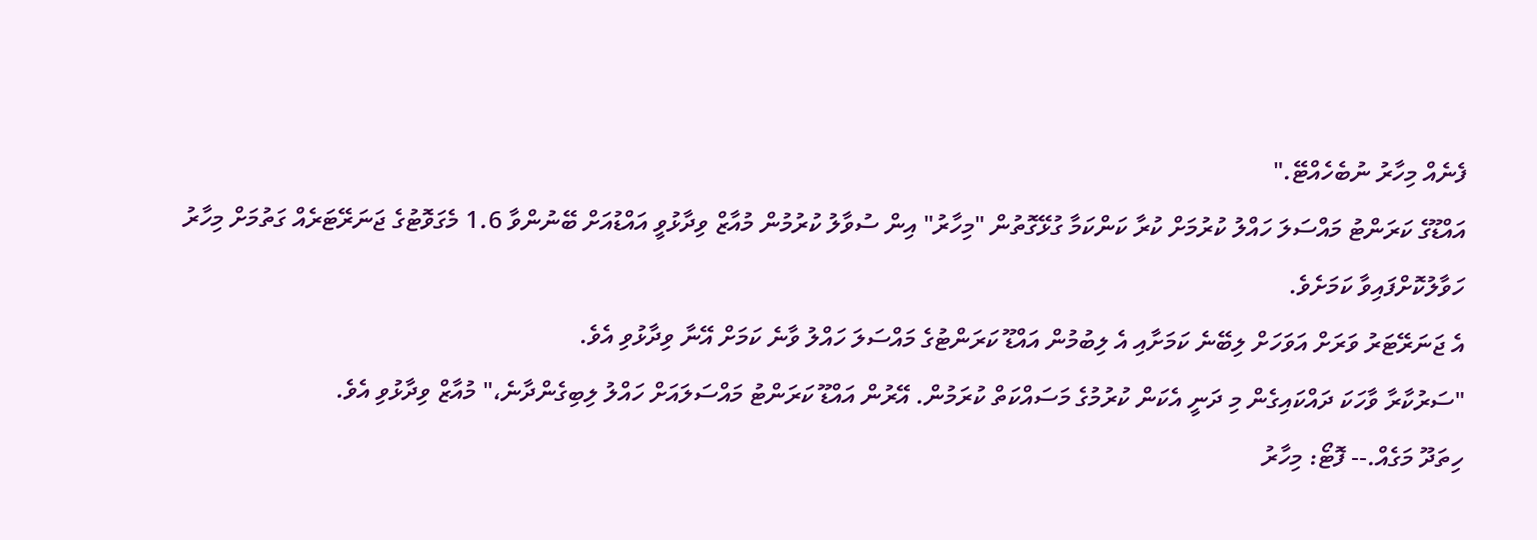ފެނެއް މިހާރު ނުބެހެއްޓޭ."
އައްޑޫގެ ކަރަންޓު މައްސަލަ ހައްލު ކުރުމަށް ކުރާ ކަންކަމާ ގުޅޭގޮތުން "މިހާރު" އިން ސުވާލު ކުރުމުން މުއާޒް ވިދާޅުވީ އައްޑުއަށް ބޭނުންވާ 1.6 މެގަވޮޓުގެ ޖަނަރޭޓަރެއް ގަތުމަށް މިހާރު ހަވާލުކޮށްފައިވާ ކަމަށެވެ.
އެ ޖަނަރޭޓަރު ވަރަށް އަވަހަށް ލިބޭނެ ކަމަށާއި އެ ލިބުމުން އައްޑޫ ކަރަންޓުގެ މައްސަލަ ހައްލު ވާނެ ކަމަށް އޭނާ ވިދާޅުވި އެވެ.
"ސަރުކާރާ ވާހަކަ ދައްކައިގެން މި ދަނީ އެކަން ކުރުމުގެ މަސައްކަތް ކުރަމުން. އޭރުން އައްޑޫ ކަރަންޓު މައްސަލައަށް ހައްލު ލިބިގެންދާނެ،" މުއާޒް ވިދާޅުވި އެވެ.
ހިތަދޫ މަގެއް.-- ފޮޓޯ: މިހާރު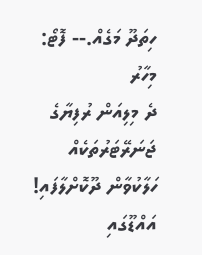ހިތަދޫ މަގެއް.-- ފޮޓޯ: މިހާރު
ދެ މިލިއަން ރުފިޔާގެ ޖަނަރޭޓަރުތަކެއް ހަލާކުވާން ދޫކޮށްލާފައި!
އައްޑޫގައި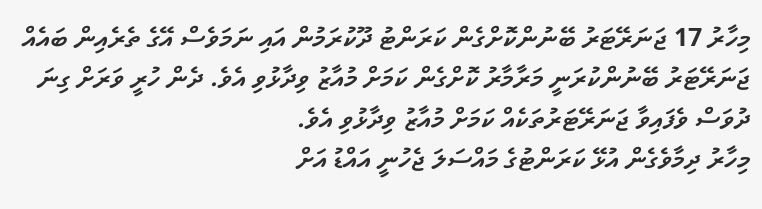މިހާރު 17 ޖަނަރޭޓަރު ބޭނުންކޮށްގެން ކަރަންޓު ދޫކުރަމުން އައި ނަމަވެސް އޭގެ ތެރެއިން ބައެއް ޖަނަރޭޓަރު ބޭނުންކުރަނީ މަރާމާރު ކޮށްގެން ކަމަށް މުއާޒު ވިދާޅުވި އެވެ. ދެން ހުރީ ވަރަށް ގިނަ ދުވަސް ވެފައިވާ ޖަނަރޭޓަރުތަކެއް ކަމަށް މުއާޒު ވިދާޅުވި އެވެ.
މިހާރު ދިމާވެގެން އުޅޭ ކަރަންޓުގެ މައްސަލަ ޖެހުނީ އައްޑު އަށް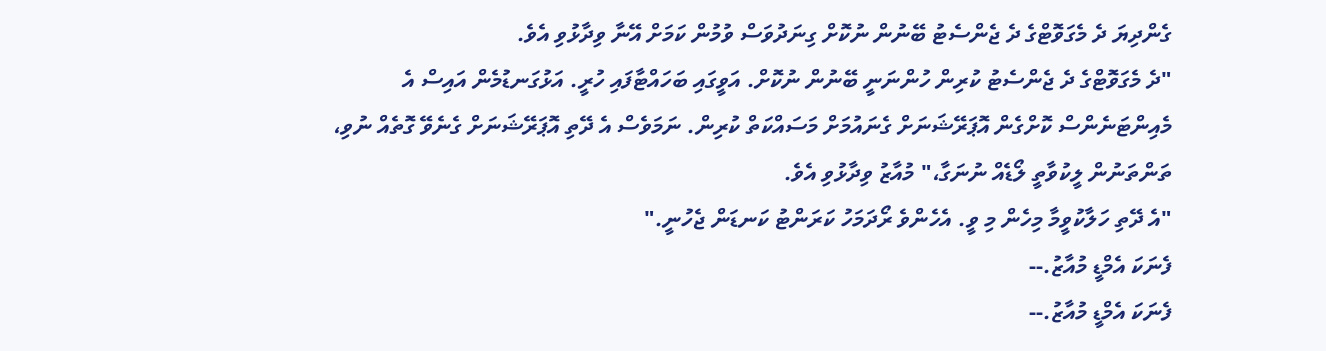ގެންދިޔަ ދެ މެގަވޮޓްގެ ދެ ޖެންސެޓު ބޭނުން ނުކޮށް ގިނަދުވަސް ވުމުން ކަމަށް އޭނާ ވިދާޅުވި އެވެ.
"ދެ މެގަވޮޓްގެ ދެ ޖެންސެޓު ކުރިން ހުންނަނީ ބޭނުން ނުކޮށް. އަވީގައި ބަހައްޓާފައި ހުރީ. އަޅުގަނޑުމެން އައިސް އެ މެއިންޓަނެންސް ކޮށްގެން އޮޕަރޭޝަނަށް ގެނައުމަށް މަސައްކަތް ކުރިން. ނަމަވެސް އެ ދޭތި އޮޕަރޭޝަނަށް ގެނެވޭ ގޮތެއް ނުވި، ތަންތަނުން ލީކުވާތީ ލޯޑެއް ނުނަގާ،" މުއާޒު ވިދާޅުވި އެވެ.
"އެ ދޭތި ހަލާކުވީމާ މިހެން މި ވީ. އެހެންވެ ރޯދަމަހު ކަރަންޓު ކަނޑަން ޖެހުނީ."
ފެނަކަ އެމްޑީ މުއާޒު.--
ފެނަކަ އެމްޑީ މުއާޒު.--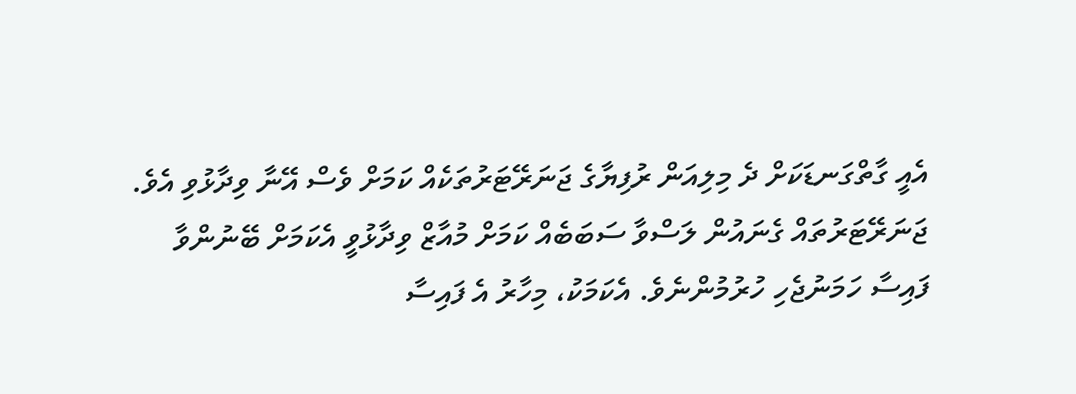އެއީ ގާތްގަނޑަކަށް ދެ މިލިއަން ރުފިޔާގެ ޖަނަރޭޓަރުތަކެއް ކަމަށް ވެސް އޭނާ ވިދާޅުވި އެވެ.
ޖަނަރޭޓަރުތައް ގެނައުން ލަސްވާ ސަބަބެއް ކަމަށް މުއާޒް ވިދާޅުވީ އެކަމަށް ބޭނުންވާ ފައިސާ ހަމަނުޖެހި ހުރުމުންނެވެ. އެކަމަކު، މިހާރު އެ ފައިސާ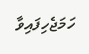ހަމަޖެހިފައިވާ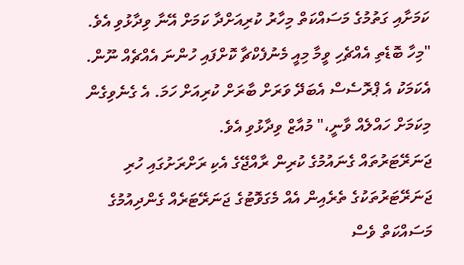ކަމަށާއި ގަތުމުގެ މަސައްކަތް މިހާރު ކުރިއަށްދާ ކަމަށް އޭނާ ވިދާޅުވި އެވެ.
"މިހާ ބޮޑެތި އެއްޗެހި ވީމާ މިއީ މެނުފެކްޗާ ކޮށްފައި ހުންނަ އެއްޗެއް ނޫން. އެކަމަކު އެ ޕްރޮސެސް އެބަދޭ ވަރަށް ބާރަށް ކުރިއަށް ހަމަ. އެ ގެނެވިގެން މިކަމަށް ހައްލެއް ވާނީ،" މުއާޒް ވިދާޅުވި އެވެ.
ޖަނަރޭޓަރުތައް ގެނައުމުގެ ކުރިން ރާއްޖޭގެ އެކި ރަށްރަށުގައި ހުރި ޖަނަރޭޓަރުތަކުގެ ތެރެއިން އެއް މެގަވޮޓުގެ ޖަނަރޭޓަރެއް ގެންދިއުމުގެ މަސައްކަތް ވެސް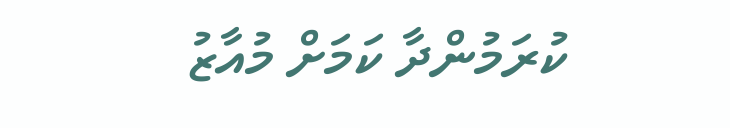ކުރަމުންދާ ކަމަށް މުއާޒު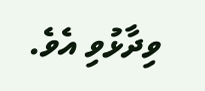ވިދާޅުވި އެވެ.